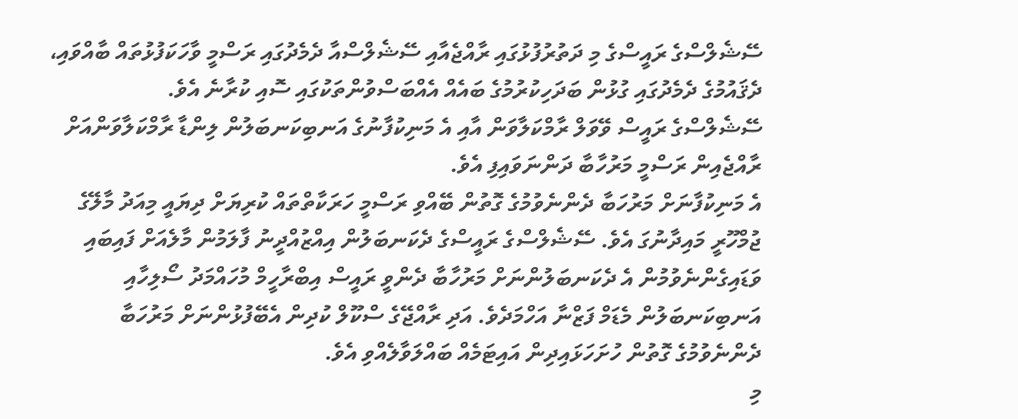ސޭޝެލްސްގެ ރައީސްގެ މި ދަތުރުފުޅުގައި ރާއްޖެއާއި ސޭޝެލްސްއާ ދެމެދުގައި ރަސްމީ ވާހަކަފުޅުތައް ބާއްވައި، ދެޤައުމުގެ ދެމެދުގައި ގުޅުން ބަދަހިކުރުމުގެ ބައެއް އެއްބަސްވުންތަކުގައި ސޮއި ކުރާނެ އެވެ.
ސޭޝެލްސްގެ ރައީސް ވޭވަލް ރާމްކަލާވަން އާއި އެ މަނިކުފާނުގެ އަނބިކަނބަލުން ލިންޑާ ރާމްކަލާވަންއަށް ރާއްޖެއިން ރަސްމީ މަރުހާބާ ދަންނަވައިފި އެވެ.
އެ މަނިކުފާނަށް މަރުހަބާ ދެންނެވުމުގެ ގޮތުން ބޭއްވި ރަސްމީ ހަރަކާތްތައް ކުރިޔަށް ދިޔައީ މިއަދު މާލޭގެ ޖުމްހޫރީ މައިދާނުގަ އެވެ. ސޭޝެލްސްގެ ރައީސްގެ ދެކަނބަލުން އިއްޒުއްދީނު ފާލަމުން މާލެއަށް ފައިބައި ވަޑައިގެންނެވުމުން އެ ދެކަނބަލުންނަށް މަރުހާބާ ދެންވީ ރައީސް އިބްރާހީމް މުހައްމަދު ސޯލިހާއި އަނބިކަނބަލުން މެޑަމް ފަޒްނާ އަހްމަދެވެ. އަދި ރާއްޖޭގެ ސްކޫލް ކުދިން އެބޭފުޅުންނަށް މަރުހަބާ ދެންނެވުމުގެ ގޮތުން ހުށަހަޅައިދިން އައިޓަމެއް ބައްލަވާލެއްވި އެވެ.
މި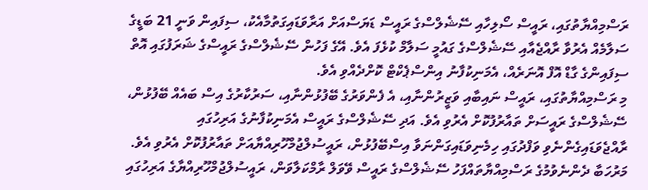ރަސްމިއްޔާތުގައި، ރައީސް ސޯލިހާއި ސޭޝެލްސްގެ ރައީސް ޑަޔަސްއަށް އަރާވަޑައިގަތުމާއެކު، ސިފައިން ވަނީ 21 ބަޑީގެ ސަލާމެއް އެރުވާ ރާއްޖެއާއި ސޭޝެލްސްގެ ގައުމީ ސަލާމް ކުޅެފަ އެވެ. އޭގެ ފަހުން ސޭޝެލްސްގެ ރައީސްގެ ޝަރަފުގައި އޮތް ސިފައިންގެ ގާޑް އޮފް އޮނަރެއް، އެމަނިކުފާނު އިންސްޕެކްޓް ކޮށްދެއްވި އެވެ.
މި ރަސްމިއްޔާތުގައި، ރައީސް ނައިބާއި ވަޒީރުންނާއި، އެ ފެންވަރުގެ ބޭފުޅުންނާއި، ސަރުކާރުގެ އިސް ބައެއް ބޭފުޅުން، ސޭޝެލްސްގެ ރައީސަށް ތައާރުފުކޮށް އެރުވި އެވެ. އަދި ސޭޝެލްސްގެ ރައީސް އެމަނިކުފާނުގެ އަރިހުގައި ރާއްޖެވަޑައިގެންނެވި ވަފްދުގައި ހިމެނިވަޑައިގަންނަވާ އިސްބޭފުޅުން، ރައީސުލްޖުމްހޫރިއްޔާއަށް ތައާރުފުކޮށް އެރުވި އެވެ.
މަރުހަބާ ދެންނެވުމުގެ ރަސްމިއްޔާތައްފަހު ސޭޝެލްސްގެ ރައީސް ވޭވަލް ރާމްކަލާވަން، ރައީސުލްޖުމްހޫރިއްޔާގެ އަރިހުގައި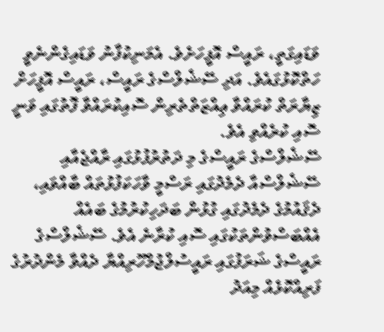ވަޑައިގަތީ، ރައީސް އޮފީހަށެވެ. އެމަނިކުފާނު ވަޑައިގެންނެވީ ހަތްކޮޅުގައެވެ. އަދި ސޭޝެލްސްގެ ރައީސް، ރައީސް އޮފީހަށް ޒިޔާރަތް ކުރައްވާ ޢިއްޒަތްތެރިން ސޮއިކުރައްވާ ފޮތުގައި ވަނީ ސޮއި ކުރެއްވި އެވެ.
ސޭޝެލްސްގެ ރައީސްގެ މި ދަތުރުފުޅުގައި ރާއްޖެއާއި ސޭޝެލްސްއާ ދެމެދުގައި ރަސްމީ ވާހަކަފުޅުތައް ބާއްވައި، ދެޤައުމުގެ ދެމެދުގައި ގުޅުން ބަދަހިކުރުމުގެ ބައެއް އެއްބަސްވުންތަކުގައި ސޮއި ކުރާނެ އެވެ. ސޭޝެލްސްގެ ރައީސްގެ ޝަރަފުގައި ރައީސުލްޖުމްހޫރިއްޔާ ދެއްވާ މެންދުރުގެ ފަރިއްކޮޅެއް މިއަދު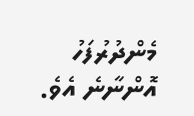މެންދުރުފަހު އޮންނާނެ އެވެ.